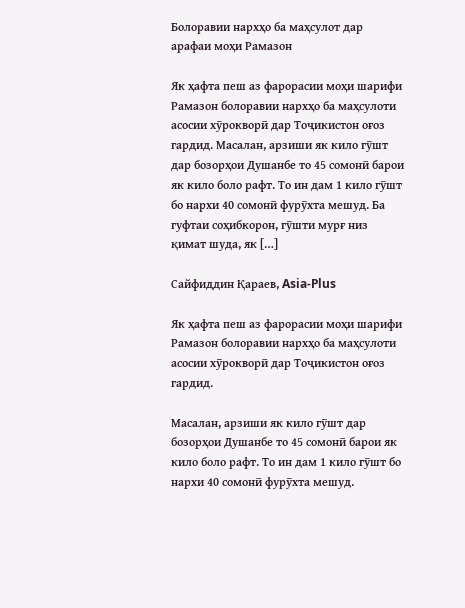Болоравии нархҳо ба маҳсулот дар арафаи моҳи Рамазон

Як ҳафта пеш аз фарорасии моҳи шарифи Рамазон болоравии нархҳо ба маҳсулоти асосии хӯрокворӣ дар Тоҷикистон оғоз гардид. Масалан, арзиши як кило гӯшт дар бозорҳои Душанбе то 45 сомонӣ барои як кило боло рафт. То ин дам 1 кило гӯшт бо нархи 40 сомонӣ фурӯхта мешуд. Ба гуфтаи соҳибкорон, гӯшти мурғ низ қимат шуда, як […]

Сайфиддин Қараев, Asia-Plus

Як ҳафта пеш аз фарорасии моҳи шарифи Рамазон болоравии нархҳо ба маҳсулоти асосии хӯрокворӣ дар Тоҷикистон оғоз гардид.

Масалан, арзиши як кило гӯшт дар бозорҳои Душанбе то 45 сомонӣ барои як кило боло рафт. То ин дам 1 кило гӯшт бо нархи 40 сомонӣ фурӯхта мешуд.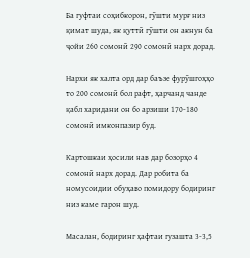Ба гуфтаи соҳибкорон, гӯшти мурғ низ қимат шуда, як қуттӣ гӯшти он акнун ба ҷойи 260 сомонӣ 290 сомонӣ нарх дорад.

Нархи як халта орд дар баъзе фурӯшгоҳҳо то 200 сомонӣ бол рафт, ҳарчанд чанде қабл харидани он бо арзиши 170-180 сомонӣ имконпазир буд.

Картошкаи ҳосили нав дар бозорҳо 4 сомонӣ нарх дорад. Дар робита ба номусоидии обуҳаво помидору бодиринг низ каме гарон шуд.

Масалан, бодиринг ҳафтаи гузашта 3-3,5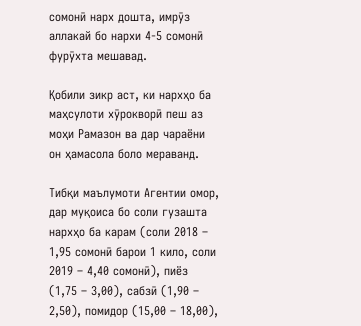сомонӣ нарх дошта, имрӯз аллакай бо нархи 4-5 сомонӣ фурӯхта мешавад.

Қобили зикр аст, ки нархҳо ба маҳсулоти хӯрокворӣ пеш аз моҳи Рамазон ва дар чараёни он ҳамасола боло мераванд.

Тибқи маълумоти Агентии омор, дар муқоиса бо соли гузашта нархҳо ба карам (соли 2018 –  1,95 сомонӣ барои 1 кило, соли 2019 – 4,40 сомонӣ), пиёз (1,75 – 3,00), сабзӣ (1,90 – 2,50), помидор (15,00 – 18,00),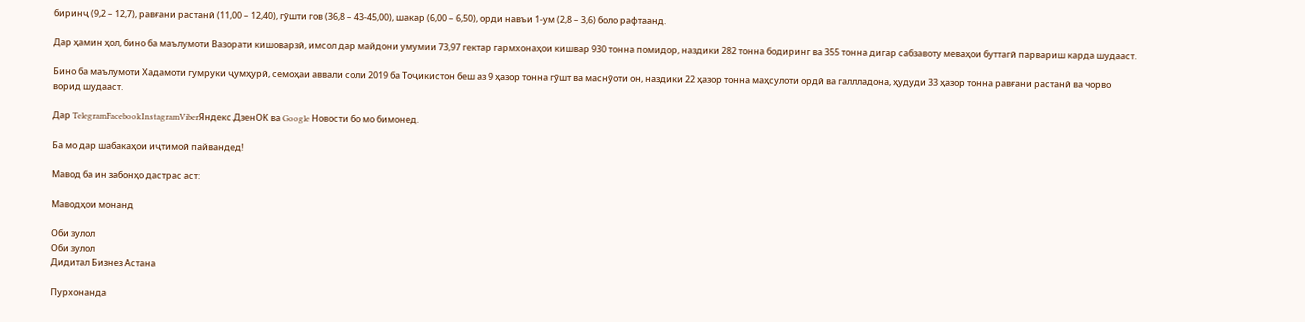биринҷ (9,2 – 12,7), равғани растанӣ (11,00 – 12,40), гӯшти гов (36,8 – 43-45,00), шакар (6,00 – 6,50), орди навъи 1-ум (2,8 – 3,6) боло рафтаанд.

Дар ҳамин ҳол, бино ба маълумоти Вазорати кишоварзӣ, имсол дар майдони умумии 73,97 гектар гармхонаҳои кишвар 930 тонна помидор, наздики 282 тонна бодиринг ва 355 тонна дигар сабзавоту меваҳои буттагӣ парвариш карда шудааст.

Бино ба маълумоти Хадамоти гумруки ҷумҳурӣ, семоҳаи аввали соли 2019 ба Тоҷикистон беш аз 9 ҳазор тонна гӯшт ва маснӯоти он, наздики 22 ҳазор тонна маҳсулоти ордӣ ва галлладона, ҳудуди 33 ҳазор тонна равғани растанӣ ва чорво ворид шудааст.

Дар TelegramFacebookInstagramViberЯндекс.ДзенOK ва Google Новости бо мо бимонед.

Ба мо дар шабакаҳои иҷтимоӣ пайвандед!

Мавод ба ин забонҳо дастрас аст:

Маводҳои монанд

Оби зулол
Оби зулол
Дидитал Бизнез Астана

Пурхонанда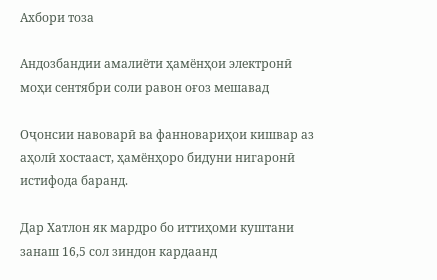Ахбори тоза

Андозбандии амалиёти ҳамёнҳои электронӣ моҳи сентябри соли равон оғоз мешавад

Оҷонсии навоварӣ ва фанновариҳои кишвар аз аҳолӣ хостааст, ҳамёнҳоро бидуни нигаронӣ истифода баранд.

Дар Хатлон як мардро бо иттиҳоми куштани занаш 16,5 сол зиндон кардаанд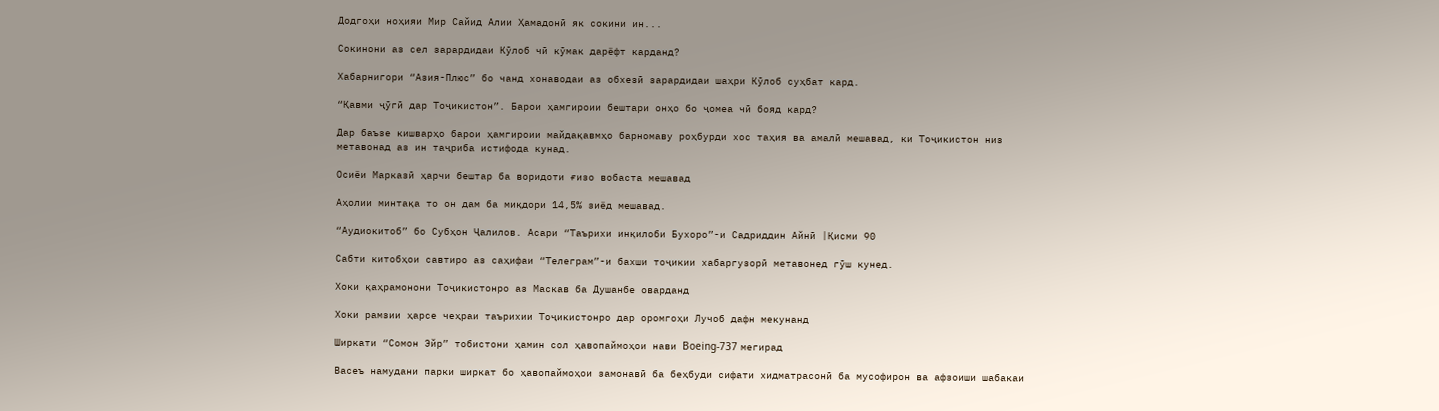Додгоҳи ноҳияи Мир Сайид Алии Ҳамадонӣ як сокини ин...

Сокинони аз сел зарардидаи Кӯлоб чӣ кӯмак дарёфт карданд?

Хабарнигори “Азия-Плюс” бо чанд хонаводаи аз обхезӣ зарардидаи шаҳри Кӯлоб суҳбат кард.

“Қавми ҷӯгӣ дар Тоҷикистон”. Барои ҳамгироии бештари онҳо бо ҷомеа чӣ бояд кард?

Дар баъзе кишварҳо барои ҳамгироии майдақавмҳо барномаву роҳбурди хос таҳия ва амалӣ мешавад, ки Тоҷикистон низ метавонад аз ин таҷриба истифода кунад.

Осиёи Марказӣ ҳарчи бештар ба воридоти ғизо вобаста мешавад

Аҳолии минтақа то он дам ба миқдори 14,5% зиёд мешавад.

“Аудиокитоб” бо Субҳон Ҷалилов. Асари “Таърихи инқилоби Бухоро”-и Садриддин Айнӣ |Қисми 90

Cабти китобҳои савтиро аз саҳифаи “Телеграм”-и бахши тоҷикии хабаргузорӣ метавонед гӯш кунед.

Хоки қаҳрамонони Тоҷикистонро аз Маскав ба Душанбе оварданд

Хоки рамзии ҳарсе чеҳраи таърихии Тоҷикистонро дар оромгоҳи Лучоб дафн мекунанд

Ширкати “Сомон Эйр” тобистони ҳамин сол ҳавопаймоҳои нави Boeing-737 мегирад

Васеъ намудани парки ширкат бо ҳавопаймоҳои замонавӣ ба беҳбуди сифати хидматрасонӣ ба мусофирон ва афзоиши шабакаи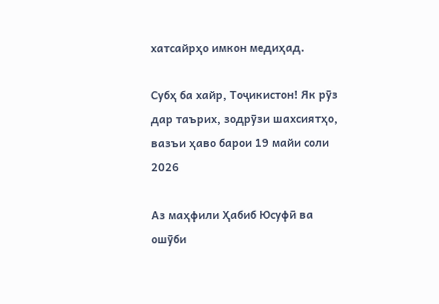хатсайрҳо имкон медиҳад.

Субҳ ба хайр, Тоҷикистон! Як рӯз дар таърих, зодрӯзи шахсиятҳо, вазъи ҳаво барои 19 майи соли 2026

Аз маҳфили Ҳабиб Юсуфӣ ва ошӯби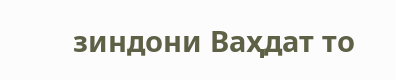зиндони Ваҳдат то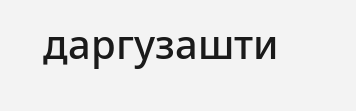даргузашти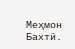Меҳмон Бахтӣ.